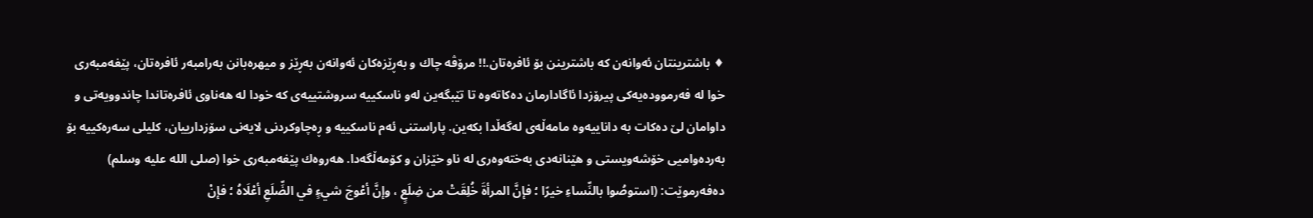♦ باشترینتان ئەوانەن کە باشترینن بۆ ئافرەتان.!! مرۆڤە چاك و بەڕێزەكان ئەوانەن بەڕێز و میهرەبانن بەرامبەر ئافرەتان، پێغەمبەری خوا لە فەرموودەیەكی پیرۆزدا ئاگادارمان دەكاتەوە تا تێبگەین لەو ناسکییە سروشتییەی کە خودا لە هەناوی ئافرەتاندا چاندوویەتی و داوامان لێ دەکات بە داناییەوە مامەڵەی لەگەڵدا بکەین. پاراستنی ئەم ناسکییە و ڕەچاوکردنی لایەنی سۆزدارییان، کلیلی سەرەکییە بۆ بەردەوامیی خۆشەویستی و هێنانەدی بەختەوەری لە ناو خێزان و کۆمەڵگەدا. هەروەك پێغەمبەری خوا (صلى الله عليه وسلم) دەفەرموێت: (استوصُوا بالنِّساءِ خيرًا ؛ فإنَّ المرأةَ خُلِقَتْ من ضِلَعٍ ، وإنَّ أعْوجَ شيءٍ في الضِّلَعِ أعْلَاهُ ؛ فإنْ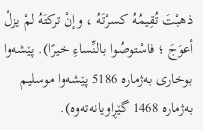ذهبْتَ تُقِيمُهُ كسرْتَهُ ، وإنْ تركتَهُ لمْ يزلْ أعوَجَ ؛ فاسْتوصُوا بالنِّساءِ خيرًا). پێشەوا بوخاری بەژمارە 5186 پێشەوا موسلیم بەژمارە 1468 گێڕاویانەتەوە).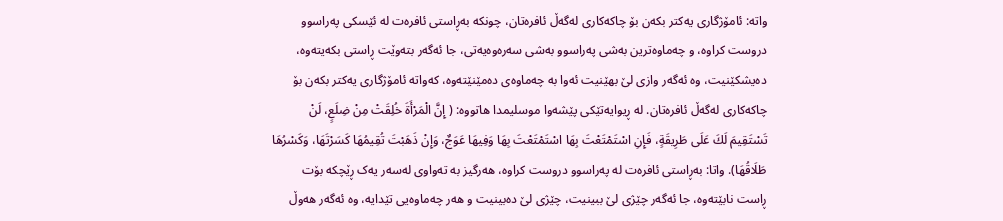واتە: ئامۆژگاری یەکتر بکەن بۆ چاکەکاری لەگەڵ ئافرەتان، چونکە بەڕاستی ئافرەت لە ئێسکی پەراسوو دروست کراوە، و چەماوەترین بەشی پەراسوو بەشی سەرەوەیەتی، جا ئەگەر بتەوێت ڕاستی بکەیتەوە، دەیشکێنیت، وە ئەگەر وازی لێ بهێنیت ئەوا بە چەماوەی دەمێنێتەوە، کەواتە ئامۆژگاری یەکتر بکەن بۆ چاکەکاری لەگەڵ ئافرەتان. لە ڕیوایەتێکی پێشەوا موسلیمدا هاتووە: ( إِنَّ الْمَرْأَةَ خُلِقَتْ مِنْ ضِلَعٍ، لَنْ تَسْتَقِيمَ لَكَ عَلَى طَرِيقَةٍ، فَإِنِ اسْتَمْتَعْتَ بِهَا اسْتَمْتَعْتَ بِهَا وَفِيهَا عَوَجٌ، وَإِنْ ذَهَبْتَ تُقِيمُهَا كَسَرْتَهَا، وَكَسْرُهَا طَلَاقُهَا). واتا: بەڕاستی ئافرەت لە پەراسوو دروست کراوە، هەرگیز بە تەواوی لەسەر یەک ڕێچکە بۆت ڕاست نابێتەوە، جا ئەگەر چێژی لێ ببینیت، چێژی لێ دەبینیت و هەر چەماوەیی تێدایە، وە ئەگەر هەوڵ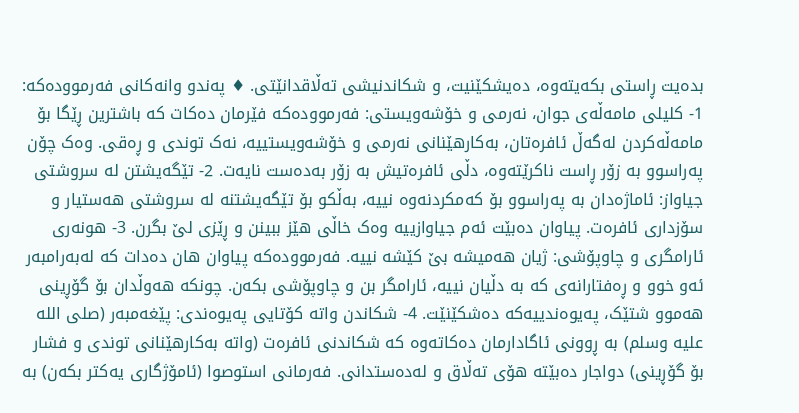بدەیت ڕاستی بکەیتەوە، دەیشکێنیت، و شکاندنیشی تەڵاقدانێتی. ♦ پەندو وانەكانی فەرموودەكە: 1- کلیلی مامەڵەی جوان، نەرمی و خۆشەویستی: فەرموودەکە فێرمان دەکات کە باشترین ڕێگا بۆ مامەڵەکردن لەگەڵ ئافرەتان، بەکارهێنانی نەرمی و خۆشەویستییە، نەک توندی و ڕەقی. وەک چۆن پەراسوو بە زۆر ڕاست ناکرێتەوە، دڵی ئافرەتیش بە زۆر بەدەست نایەت. 2- تێگەیشتن لە سروشتی جیاواز: ئاماژەدان بە پەراسوو بۆ کەمکردنەوە نییە، بەڵکو بۆ تێگەیشتنە لە سروشتی هەستیار و سۆزداری ئافرەت. پیاوان دەبێت ئەم جیاوازییە وەک خاڵی هێز ببینن و ڕێزی لێ بگرن. 3- هونەری ئارامگری و چاوپۆشی: ژیان هەمیشە بێ کێشە نییە. فەرموودەکە پیاوان هان دەدات کە لەبەرامبەر ئەو خوو و ڕەفتارانەی کە بە دڵیان نییە، ئارامگر بن و چاوپۆشی بکەن. چونکە هەوڵدان بۆ گۆڕینی هەموو شتێک، پەیوەندییەکە دەشکێنێت. 4- شكاندن واتە كۆتایی پەیوەندی: پێغەمبەر (صلى الله عليه وسلم) بە ڕوونی ئاگادارمان دەکاتەوە کە شکاندنی ئافرەت (واتە بەکارهێنانی توندی و فشار بۆ گۆڕینی) دواجار دەبێتە هۆی تەڵاق و لەدەستدانی. فەرمانی استوصوا (ئامۆژگاری یەکتر بکەن) بە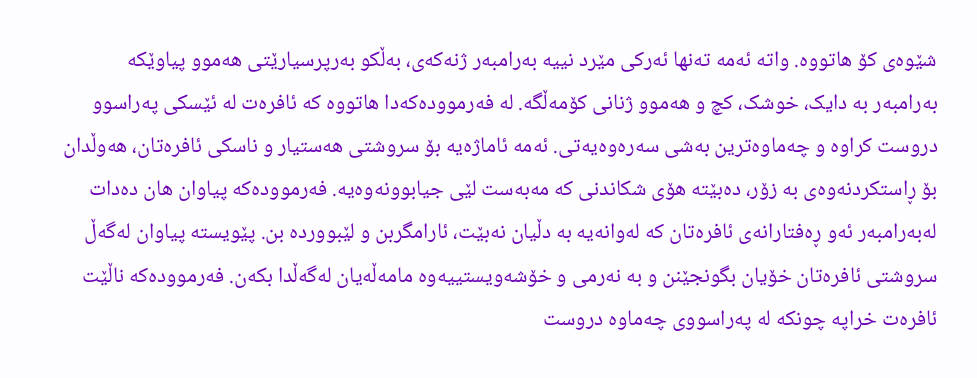شێوەی کۆ هاتووە. واتە ئەمە تەنها ئەرکی مێرد نییە بەرامبەر ژنەکەی، بەڵکو بەرپرسیارێتی هەموو پیاوێکە بەرامبەر بە دایک، خوشک، کچ و هەموو ژنانی کۆمەڵگە. لە فەرموودەکەدا هاتووە کە ئافرەت لە ئێسکی پەراسوو دروست کراوە و چەماوەترین بەشی سەرەوەیەتی. ئەمە ئاماژەیە بۆ سروشتی هەستیار و ناسکی ئافرەتان، هەوڵدان بۆ ڕاستکردنەوەی بە زۆر، دەبێتە هۆی شکاندنی کە مەبەست لێی جیابوونەوەیە. فەرموودەکە پیاوان هان دەدات لەبەرامبەر ئەو ڕەفتارانەی ئافرەتان کە لەوانەیە بە دڵیان نەبێت، ئارامگربن و لێبووردە بن. پێویستە پیاوان لەگەڵ سروشتی ئافرەتان خۆیان بگونجێنن و بە نەرمی و خۆشەویستییەوە مامەڵەیان لەگەڵدا بکەن. فەرموودەکە ناڵێت ئافرەت خراپە چونکە لە پەراسووی چەماوە دروست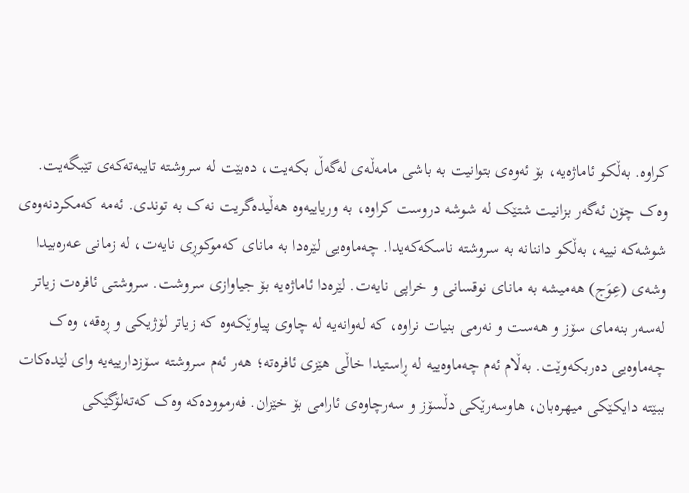کراوە. بەڵکو ئاماژەیە، بۆ ئەوەی بتوانیت بە باشی مامەڵەی لەگەڵ بکەیت، دەبێت لە سروشتە تایبەتەكەی تێبگەیت. وەک چۆن ئەگەر بزانیت شتێک لە شوشە دروست کراوە، بە وریاییەوە هەڵیدەگریت نەک بە توندی. ئەمە کەمکردنەوەی شوشەکە نییە، بەڵکو داننانە بە سروشتە ناسکەکەیدا. چەماوەیی لێرەدا بە مانای کەموکوڕی نایەت، لە زمانی عەرەبیدا وشەی (عِوَج) هەمیشە بە مانای نوقسانی و خراپی نایەت. لێرەدا ئاماژەیە بۆ جیاوازی سروشت. سروشتی ئافرەت زیاتر لەسەر بنەمای سۆز و هەست و نەرمی بنیات نراوە، کە لەوانەیە لە چاوی پیاوێکەوە کە زیاتر لۆژیکی و ڕەقە، وەک چەماوەیی دەربکەوێت. بەڵام ئەم چەماوەییە لە ڕاستیدا خاڵی هێزی ئافرەتە؛ هەر ئەم سروشتە سۆزدارییەیە وای لێدەکات ببێتە دایکێکی میهرەبان، هاوسەرێکی دڵسۆز و سەرچاوەی ئارامی بۆ خێزان. فەرموودەکە وەک کەتەلۆگێکی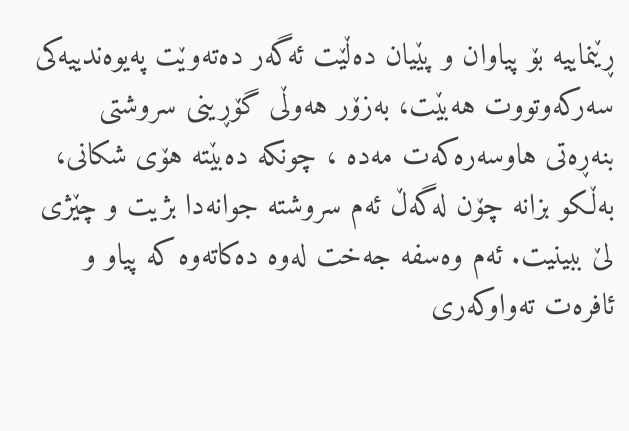ڕێنماییە بۆ پیاوان و پێیان دەڵێت ئەگەر دەتەوێت پەیوەندییەکی سەرکەوتووت هەبێت، بەزۆر هەوڵی گۆڕینی سروشتی بنەڕەتی هاوسەرەکەت مەدە ، چونکە دەبێتە هۆی شكانی، بەڵکو بزانە چۆن لەگەڵ ئەم سروشتە جوانەدا بژیت و چێژی لێ ببینیت. ئەم وەسفە جەخت لەوە دەکاتەوە کە پیاو و ئافرەت تەواوکەری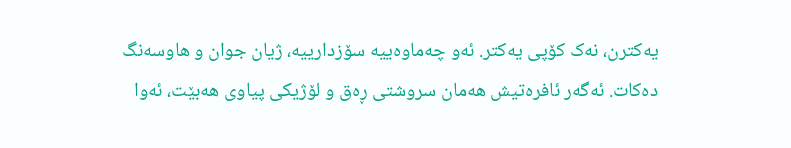یەکترن، نەک کۆپی یەکتر. ئەو چەماوەییە سۆزدارییە، ژیان جوان و هاوسەنگ دەکات. ئەگەر ئافرەتیش هەمان سروشتی ڕەق و لۆژیکی پیاوی هەبێت، ئەوا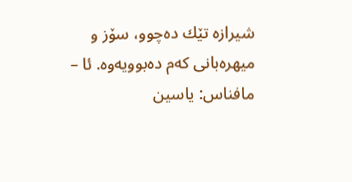شیرازە تێك دەچوو، سۆز و میهرەبانی کەم دەبوویەوە. ئا – مافناس: یاسین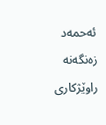ئەحمەد زەنگەنە راوێژكاری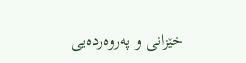خێزانی و پەروەردەیی